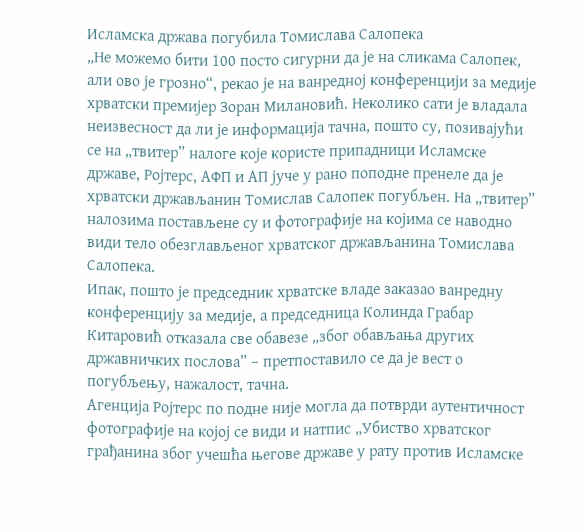Исламска држава погубила Томислава Салопека
„Не можемо бити 100 посто сигурни да је на сликама Салопек, али ово је грозно“, рекао је на ванредној конференцији за медије хрватски премијер Зоран Милановић. Неколико сати је владала неизвесност да ли је информација тачна, пошто су, позивајући се на „твитер” налоге које користе припадници Исламске државе, Ројтерс, АФП и АП јуче у рано поподне пренеле да је хрватски држављанин Томислав Салопек погубљен. На „твитер” налозима постављене су и фотографије на којима се наводно види тело обезглављеног хрватског држављанина Томислава Салопека.
Ипак, пошто је председник хрватске владе заказао ванредну конференцију за медије, а председница Колинда Грабар Китаровић отказала све обавезе „због обављања других државничких послова” – претпоставило се да је вест о погубљењу, нажалост, тачна.
Агенција Ројтерс по подне није могла да потврди аутентичност фотографије на којој се види и натпис „Убиство хрватског грађанина због учешћа његове државе у рату против Исламске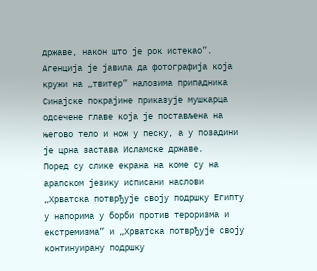државе, након што је рок истекао”.
Агенција је јавила да фотографија која кружи на „твитер” налозима припадника Синајске покрајине приказује мушкарца одсечене главе која је постављена на његово тело и нож у песку, а у позадини је црна застава Исламске државе.
Поред су слике екрана на коме су на арапском језику исписани наслови „Хрватска потврђује своју подршку Египту у напорима у борби против тероризма и екстремизма” и „Хрватска потврђује своју континуирану подршку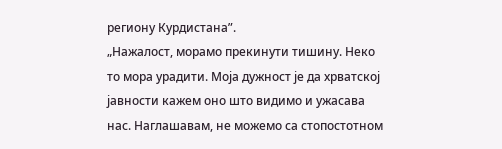региону Курдистана”.
„Нажалост, морамо прекинути тишину. Неко то мора урадити. Моја дужност је да хрватској јавности кажем оно што видимо и ужасава нас. Наглашавам, не можемо са стопостотном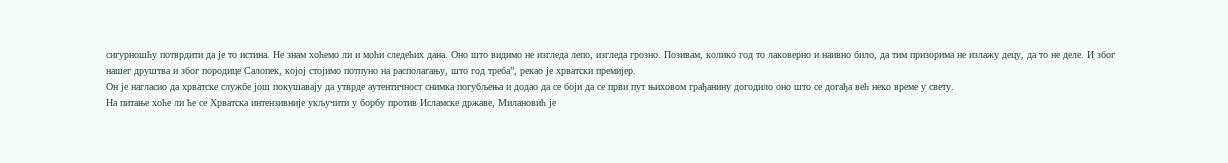сигурношћу потврдити да је то истина. Не знам хоћемо ли и моћи следећих дана. Оно што видимо не изгледа лепо, изгледа грозно. Позивам, колико год то лаковерно и наивно било, да тим призорима не излажу децу, да то не деле. И због нашег друштва и због породице Салопек, којој стојимо потпуно на располагању, што год треба”, рекао је хрватски премијер.
Он је нагласио да хрватске службе још покушавају да утврде аутентичност снимка погубљења и додао да се боји да се први пут њиховом грађанину догодило оно што се догађа већ неко време у свету.
На питање хоће ли ће се Хрватска интензивније укључити у борбу против Исламске државе, Милановић је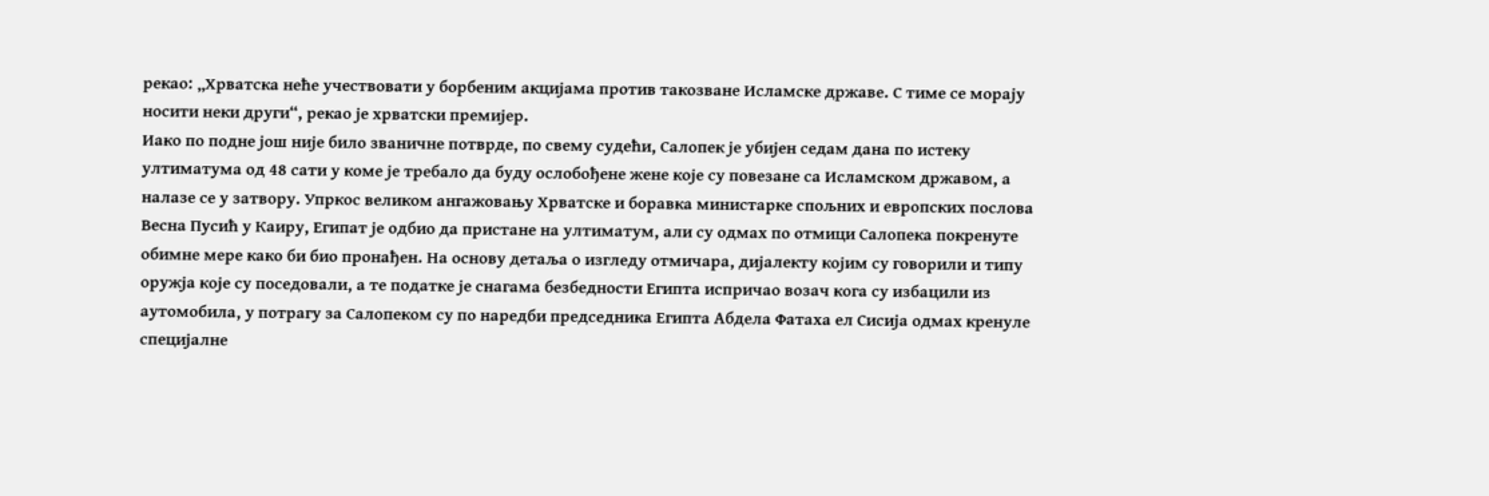рекао: „Хрватска неће учествовати у борбеним акцијама против такозване Исламске државе. С тиме се морају носити неки други“, рекао је хрватски премијер.
Иако по подне још није било званичне потврде, по свему судећи, Салопек је убијен седам дана по истеку ултиматума од 48 сати у коме је требало да буду ослобођене жене које су повезане са Исламском државом, а налазе се у затвору. Упркос великом ангажовању Хрватске и боравка министарке спољних и европских послова Весна Пусић у Каиру, Египат је одбио да пристане на ултиматум, али су одмах по отмици Салопека покренуте обимне мере како би био пронађен. На основу детаља о изгледу отмичара, дијалекту којим су говорили и типу оружја које су поседовали, а те податке је снагама безбедности Египта испричао возач кога су избацили из аутомобила, у потрагу за Салопеком су по наредби председника Египта Абдела Фатаха ел Сисија одмах кренуле специјалне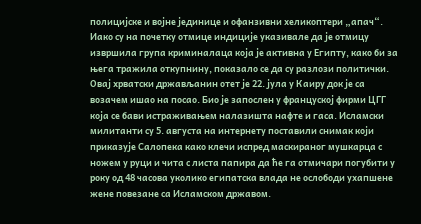полицијске и војне јединице и офанзивни хеликоптери „апач“.
Иако су на почетку отмице индиције указивале да је отмицу извршила група криминалаца која је активна у Египту, како би за њега тражила откупнину, показало се да су разлози политички.
Овај хрватски држављанин отет је 22. јула у Каиру док је са возачем ишао на посао. Био је запослен у француској фирми ЦГГ која се бави истраживањем налазишта нафте и гаса. Исламски милитанти су 5. августа на интернету поставили снимак који приказује Салопека како клечи испред маскираног мушкарца с ножем у руци и чита с листа папира да ће га отмичари погубити у року од 48 часова уколико египатска влада не ослободи ухапшене жене повезане са Исламском државом.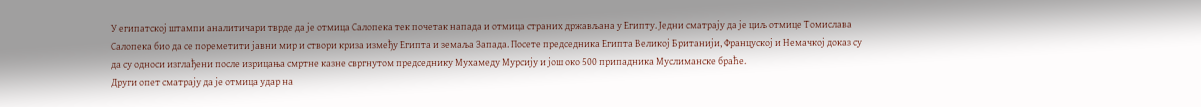У египатској штампи аналитичари тврде да је отмица Салопека тек почетак напада и отмица страних држављана у Египту. Једни сматрају да је циљ отмице Томислава Салопека био да се пореметити јавни мир и створи криза између Египта и земаља Запада. Посете председника Египта Великој Британији, Француској и Немачкој доказ су да су односи изглађени после изрицања смртне казне свргнутом председнику Мухамеду Мурсију и још око 500 припадника Муслиманске браће.
Други опет сматрају да је отмица удар на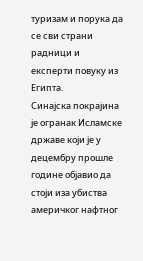туризам и порука да се сви страни радници и експерти повуку из Египта.
Синајска покрајина је огранак Исламске државе који је у децембру прошле године објавио да стоји иза убиства америчког нафтног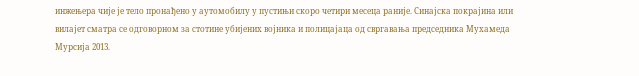инжењера чије је тело пронађено у аутомобилу у пустињи скоро четири месеца раније. Синајска покрајина или вилајет сматра се одговорном за стотине убијених војника и полицајаца од свргавања председника Мухамеда Мурсија 2013.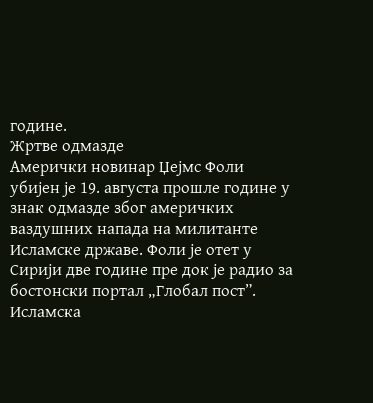године.
Жртве одмазде
Амерички новинар Џејмс Фоли убијен је 19. августа прошле године у знак одмазде због америчких ваздушних напада на милитанте Исламске државе. Фоли је отет у Сирији две године пре док је радио за бостонски портал „Глобал пост”. Исламска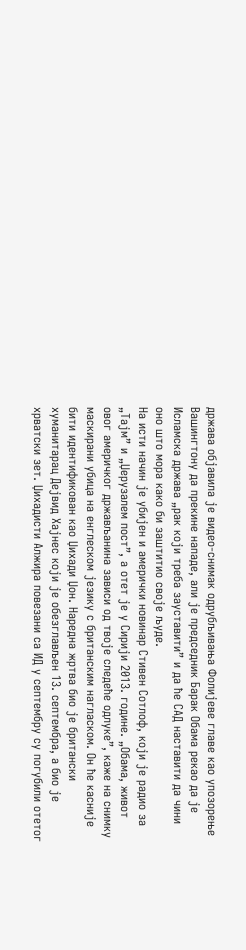држава објавила је видео-снимак одрубљивања Фолијеве главе као упозорење Вашингтону да прекине нападе, али је председник Барак Обама рекао да је Исламска држава „рак који треба зауставити” и да ће САД наставити да чини оно што мора како би заштитио своје људе.
На исти начин је убијен и амерички новинар Стивен Сотлоф, који је радио за „Тајм” и „Џерузалем пост”, а отет је у Сирији 2013. године. „Обама, живот овог америчког држављанина зависи од твоје следеће одлуке”, каже на снимку маскирани убица на енглеском језику с британским нагласком. Он ће касније бити идентификован као Џихади Џон. Наредна жртва био је британски хуманитарац Дејвид Хајнес који је обезглављен 13. септембра, а био је хрватски зет. Џихадисти Алжира повезани са ИД у септембру су погубили отетог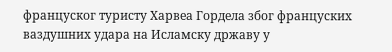француског туристу Харвеа Гордела због француских ваздушних удара на Исламску државу у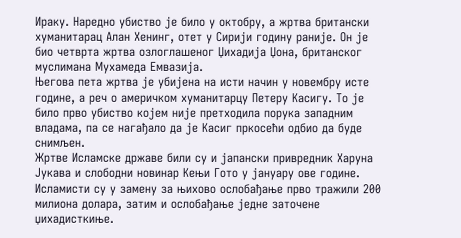Ираку. Наредно убиство је било у октобру, а жртва британски хуманитарац Алан Хенинг, отет у Сирији годину раније. Он је био четврта жртва озлоглашеног Џихадија Џона, британског муслимана Мухамеда Емвазија.
Његова пета жртва је убијена на исти начин у новембру исте године, а реч о америчком хуманитарцу Петеру Касигу. То је било прво убиство којем није претходила порука западним владама, па се нагађало да је Касиг пркосећи одбио да буде снимљен.
Жртве Исламске државе били су и јапански привредник Харуна Јукава и слободни новинар Кењи Гото у јануару ове године. Исламисти су у замену за њихово ослобађање прво тражили 200 милиона долара, затим и ослобађање једне заточене џихадисткиње.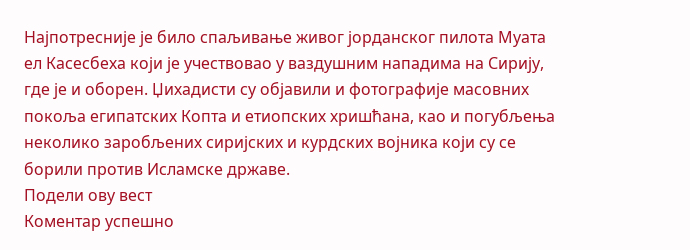Најпотресније је било спаљивање живог јорданског пилота Муата ел Касесбеха који је учествовао у ваздушним нападима на Сирију, где је и оборен. Џихадисти су објавили и фотографије масовних покоља египатских Копта и етиопских хришћана, као и погубљења неколико заробљених сиријских и курдских војника који су се борили против Исламске државе.
Подели ову вест
Комeнтар успeшно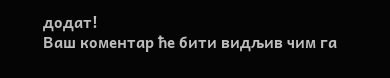додат!
Ваш комeнтар ћe бити видљив чим га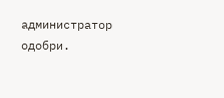администратор одобри.